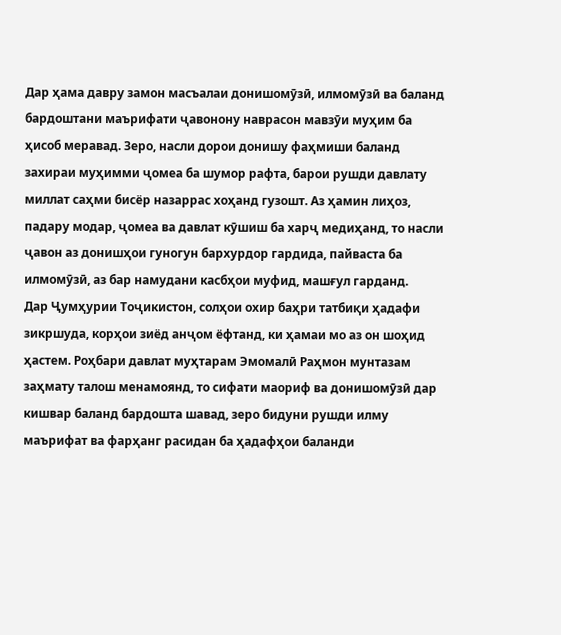Дар ҳама давру замон масъалаи донишомӯзӣ, илмомӯзӣ ва баланд бардоштани маърифати ҷавонону наврасон мавзӯи муҳим ба ҳисоб меравад. Зеро, насли дорои донишу фаҳмиши баланд захираи муҳимми ҷомеа ба шумор рафта, барои рушди давлату миллат саҳми бисёр назаррас хоҳанд гузошт. Аз ҳамин лиҳоз, падару модар, ҷомеа ва давлат кӯшиш ба харҷ медиҳанд, то насли ҷавон аз донишҳои гуногун бархурдор гардида, пайваста ба илмомӯзӣ, аз бар намудани касбҳои муфид, машғул гарданд.
Дар Ҷумҳурии Тоҷикистон, солҳои охир баҳри татбиқи ҳадафи зикршуда, корҳои зиёд анҷом ёфтанд, ки ҳамаи мо аз он шоҳид ҳастем. Роҳбари давлат муҳтарам Эмомалӣ Раҳмон мунтазам заҳмату талош менамоянд, то сифати маориф ва донишомӯзӣ дар кишвар баланд бардошта шавад, зеро бидуни рушди илму маърифат ва фарҳанг расидан ба ҳадафҳои баланди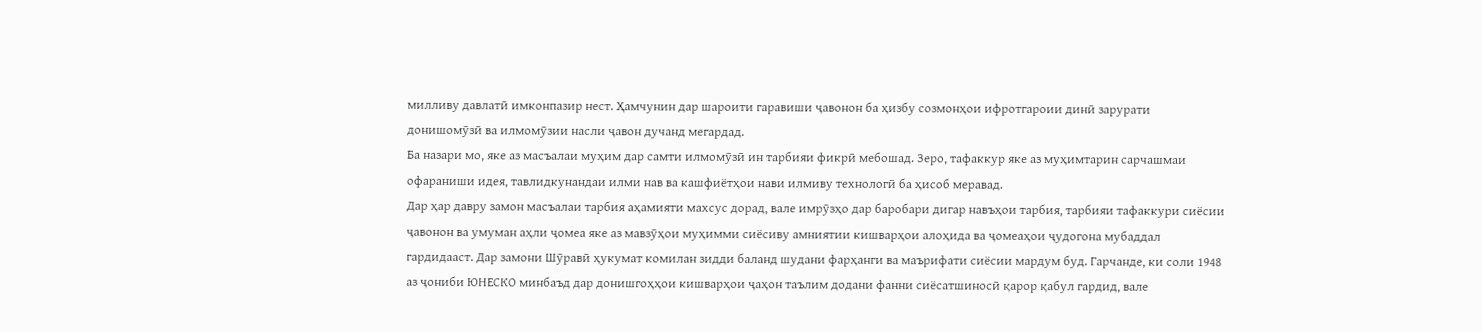милливу давлатӣ имконпазир нест. Ҳамчунин дар шароити гаравиши ҷавонон ба ҳизбу созмонҳои ифротгароии динӣ зарурати донишомӯзӣ ва илмомӯзии насли ҷавон дучанд мегардад.
Ба назари мо, яке аз масъалаи муҳим дар самти илмомӯзӣ ин тарбияи фикрӣ мебошад. Зеро, тафаккур яке аз муҳимтарин сарчашмаи офараниши идея, тавлидкунандаи илми нав ва кашфиётҳои нави илмиву технологӣ ба ҳисоб меравад.
Дар ҳар давру замон масъалаи тарбия аҳамияти махсус дорад, вале имрӯзҳо дар баробари дигар навъҳои тарбия, тарбияи тафаккури сиёсии ҷавонон ва умуман аҳли ҷомеа яке аз мавзӯҳои муҳимми сиёсиву амниятии кишварҳои алоҳида ва ҷомеаҳои ҷудогона мубаддал гардидааст. Дар замони Шӯравӣ ҳукумат комилан зидди баланд шудани фарҳанги ва маърифати сиёсии мардум буд. Гарчанде, ки соли 1948 аз ҷониби ЮНЕСКО минбаъд дар донишгоҳҳои кишварҳои ҷаҳон таълим додани фанни сиёсатшиносӣ қарор қабул гардид, вале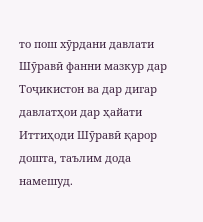то пош хӯрдани давлати Шӯравӣ фанни мазкур дар Тоҷикистон ва дар дигар давлатҳои дар ҳайати Иттиҳоди Шӯравӣ қарор дошта, таълим дода намешуд.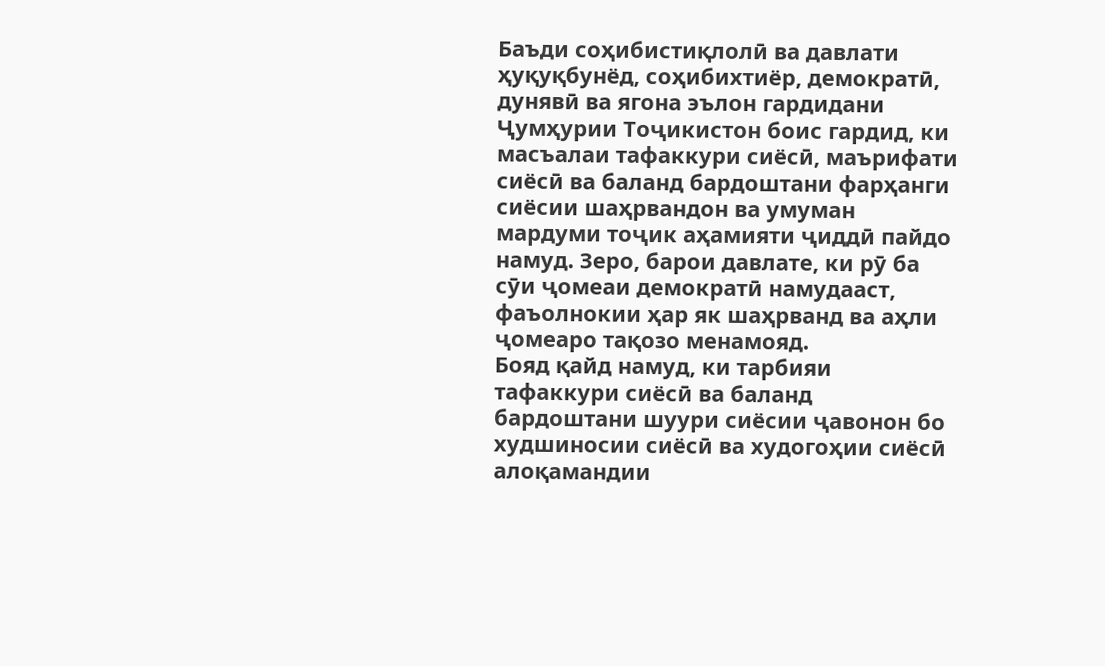Баъди соҳибистиқлолӣ ва давлати ҳуқуқбунёд, соҳибихтиёр, демократӣ, дунявӣ ва ягона эълон гардидани Ҷумҳурии Тоҷикистон боис гардид, ки масъалаи тафаккури сиёсӣ, маърифати сиёсӣ ва баланд бардоштани фарҳанги сиёсии шаҳрвандон ва умуман мардуми тоҷик аҳамияти ҷиддӣ пайдо намуд. Зеро, барои давлате, ки рӯ ба сӯи ҷомеаи демократӣ намудааст, фаъолнокии ҳар як шаҳрванд ва аҳли ҷомеаро тақозо менамояд.
Бояд қайд намуд, ки тарбияи тафаккури сиёсӣ ва баланд бардоштани шуури сиёсии ҷавонон бо худшиносии сиёсӣ ва худогоҳии сиёсӣ алоқамандии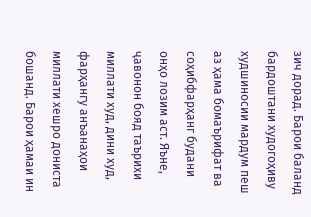зич дорад. Барои баланд бардоштани худогоҳиву худшиносии мардум пеш аз ҳама бомаърифат ва соҳибфарҳанг будани онҳо лозим аст. Яъне, ҷавонон бояд таърихи миллати худ, дини худ, фарҳангу анъанаҳои миллати хешро дониста бошанд. Барои ҳамаи ин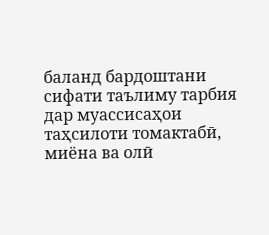баланд бардоштани сифати таълиму тарбия дар муассисаҳои таҳсилоти томактабӣ, миёна ва олӣ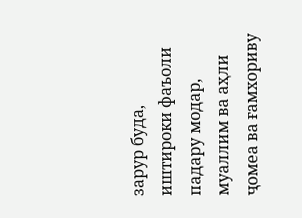зарур буда, иштироки фаъоли падару модар, муаллим ва аҳли ҷомеа ва ғамхориву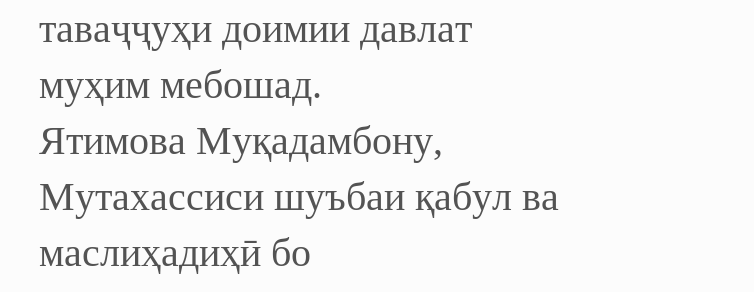таваҷҷуҳи доимии давлат муҳим мебошад.
Ятимова Муқадамбону,
Мутахассиси шуъбаи қабул ва маслиҳадиҳӣ бо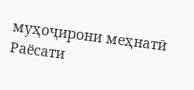муҳоҷирони меҳнатӣ Раёсати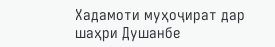Хадамоти муҳоҷират дар шаҳри Душанбе